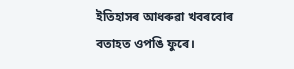ইতিহাসৰ আধৰুৱা খবৰবোৰ
বতাহত ওপঙি ফুৰে।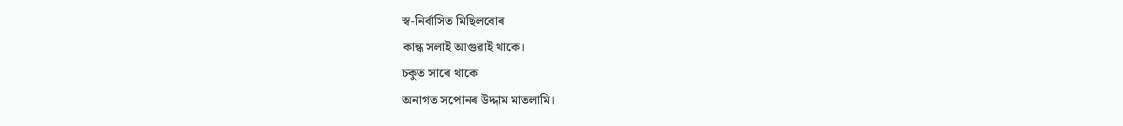স্ব-নিৰ্বাসিত মিছিলবোৰ
কান্ধ সলাই আগুৱাই থাকে।
চকুত সাৰে থাকে
অনাগত সপোনৰ উদ্দাম মাতলামি।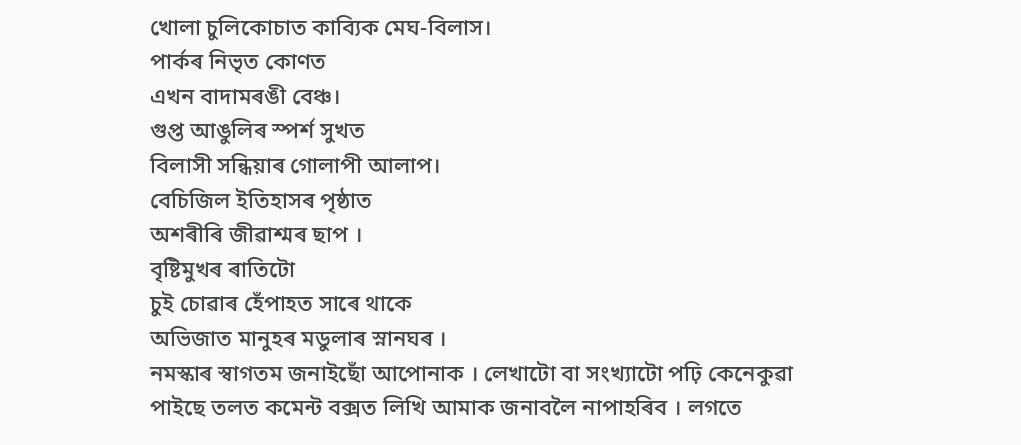খোলা চুলিকোচাত কাব্যিক মেঘ-বিলাস।
পাৰ্কৰ নিভৃত কোণত
এখন বাদামৰঙী বেঞ্চ।
গুপ্ত আঙুলিৰ স্পৰ্শ সুখত
বিলাসী সন্ধিয়াৰ গোলাপী আলাপ।
বেচিজিল ইতিহাসৰ পৃষ্ঠাত
অশৰীৰি জীৱাশ্মৰ ছাপ ।
বৃষ্টিমুখৰ ৰাতিটো
চুই চোৱাৰ হেঁপাহত সাৰে থাকে
অভিজাত মানুহৰ মডুলাৰ স্নানঘৰ ।
নমস্কাৰ স্বাগতম জনাইছোঁ আপোনাক । লেখাটো বা সংখ্যাটো পঢ়ি কেনেকুৱা পাইছে তলত কমেন্ট বক্সত লিখি আমাক জনাবলৈ নাপাহৰিব । লগতে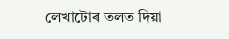লেখাটোৰ তলত দিয়া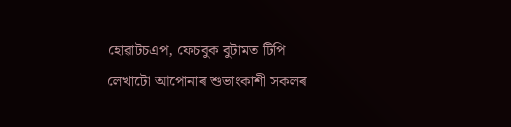হোৱাটচএপ, ফেচবুক বুটামত টিপি লেখাটো আপোনাৰ শুভাংকাশী সকলৰ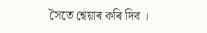সৈতে শ্বেয়াৰ কৰি দিব ।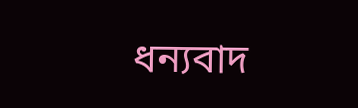ধন্যবাদ